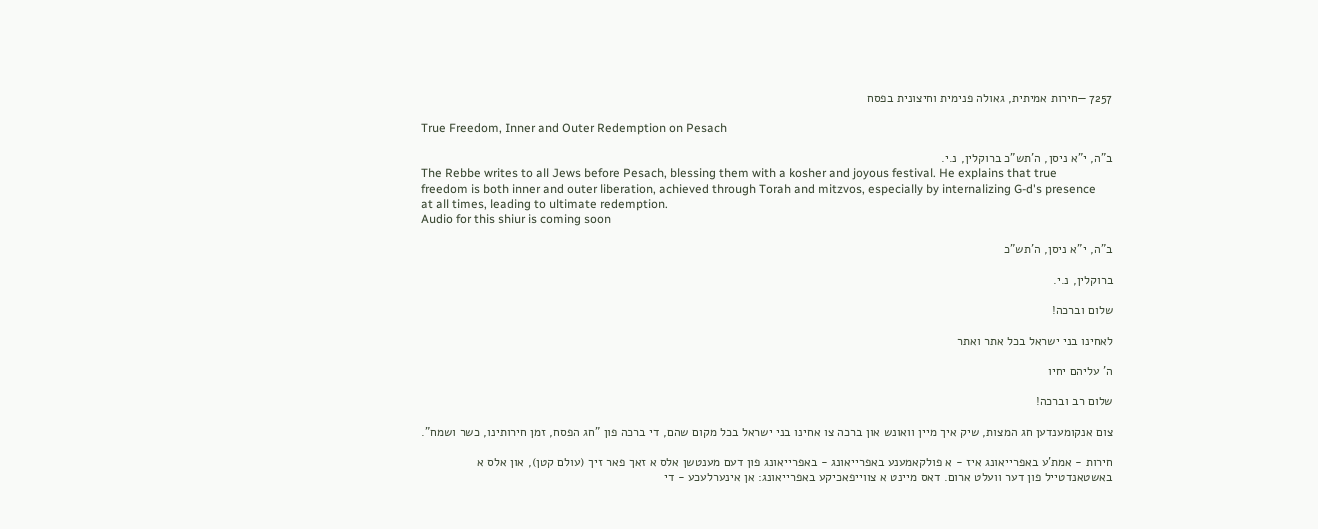7257 —חירות אמיתית, גאולה פנימית וחיצונית בפסח

True Freedom, Inner and Outer Redemption on Pesach

ב"ה, י"א ניסן, ה'תש"כ ברוקלין, נ.י.
The Rebbe writes to all Jews before Pesach, blessing them with a kosher and joyous festival. He explains that true freedom is both inner and outer liberation, achieved through Torah and mitzvos, especially by internalizing G-d's presence at all times, leading to ultimate redemption.
Audio for this shiur is coming soon

ב"ה, י"א ניסן, ה'תש"כ

ברוקלין, נ.י.

שלום וברכה!

לאחינו בני ישראל בכל אתר ואתר

ה' עליהם יחיו

שלום רב וברכה!

צום אנקומענדען חג המצות, שיק איך מיין וואונש און ברכה צו אחינו בני ישראל בכל מקום שהם, די ברכה פון "חג הפסח, זמן חירותינו, כשר ושמח".

חירות - אמת'ע באפרייאונג איז - א פולקאמענע באפרייאונג - באפרייאונג פון דעם מענטשן אלס א זאך פאר זיך (עולם קטן), און אלס א באשטאנדטייל פון דער וועלט ארום. דאס מיינט א צווייפאכיקע באפרייאונג: אן אינערלעכע - די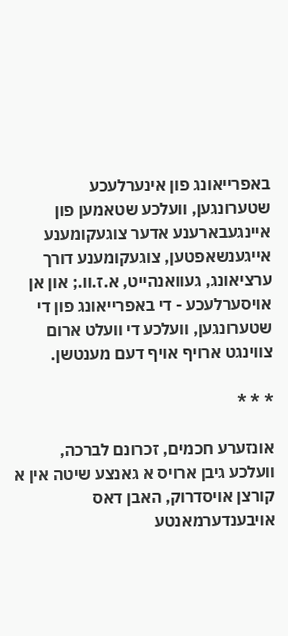באפרייאונג פון אינערלעכע שטערונגען, וועלכע שטאמען פון איינגעבארענע אדער צוגעקומענע אייגענשאפטען, צוגעקומענע דורך ערציאונג, געוואנהייט, א.ז.וו.; און אן אויסערלעכע - די באפרייאונג פון די שטערונגען, וועלכע די וועלט ארום צווינגט ארויף אויף דעם מענטשן.

* * *

אונזערע חכמים, זכרונם לברכה, וועלכע גיבן ארויס א גאנצע שיטה אין א קורצן אויסדרוק, האבן דאס אויבענדערמאנטע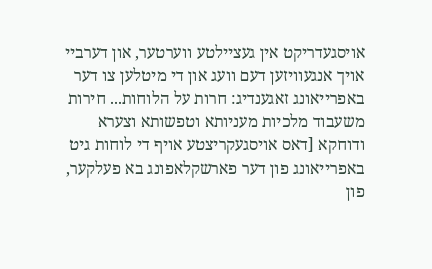אויסגעדריקט אין געציילטע ווערטער, און דערביי אויך אנגעוויזען דעם וועג און די מיטלען צו דער באפרייאונג זאגענדיג: חרות על הלוחות... חירות משעבוד מלכיות מעניותא וטפשותא וצערא ודוחקא [דאס אויסגעקריצטע אויף די לוחות גיט באפרייאונג פון דער פארשקלאפונג בא פעלקער, פון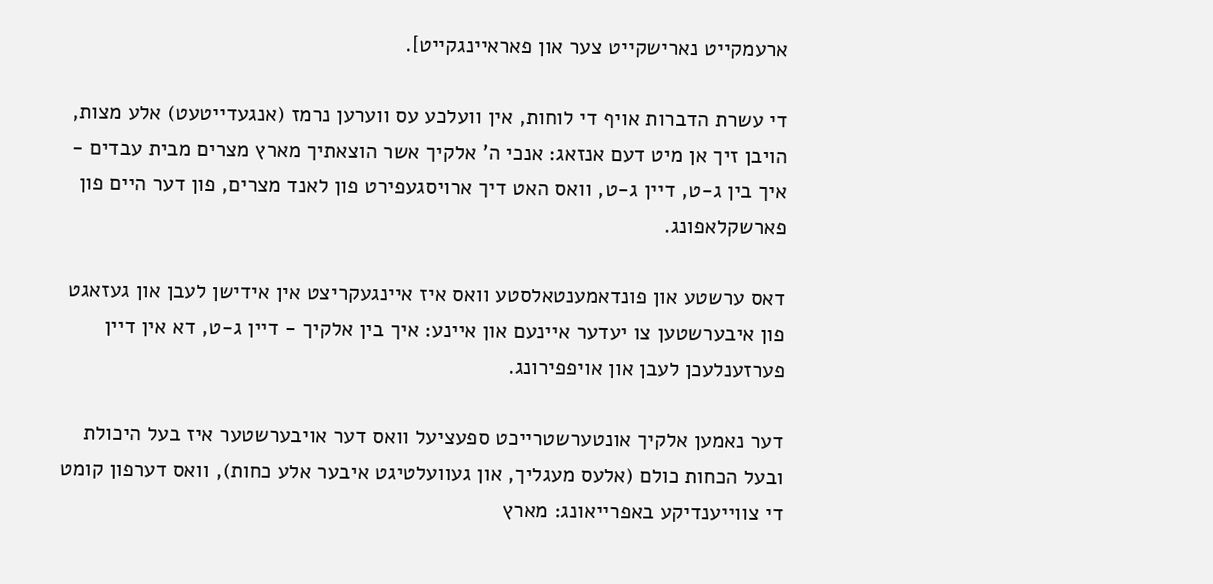ארעמקייט נארישקייט צער און פאראיינגקייט].

די עשרת הדברות אויף די לוחות, אין וועלכע עס ווערען נרמז (אנגעדייטעט) אלע מצות, הויבן זיך אן מיט דעם אנזאג: אנכי ה' אלקיך אשר הוצאתיך מארץ מצרים מבית עבדים - איך בין ג-ט, דיין ג-ט, וואס האט דיך ארויסגעפירט פון לאנד מצרים, פון דער היים פון פארשקלאפונג.

דאס ערשטע און פונדאמענטאלסטע וואס איז איינגעקריצט אין אידישן לעבן און געזאגט פון איבערשטען צו יעדער איינעם און איינע: איך בין אלקיך - דיין ג-ט, דא אין דיין פערזענלעכן לעבן און אויפפירונג.

דער נאמען אלקיך אונטערשטרייכט ספעציעל וואס דער אויבערשטער איז בעל היכולת ובעל הכחות כולם (אלעס מעגליך, און געוועלטיגט איבער אלע כחות), וואס דערפון קומט די צווייענדיקע באפרייאונג: מארץ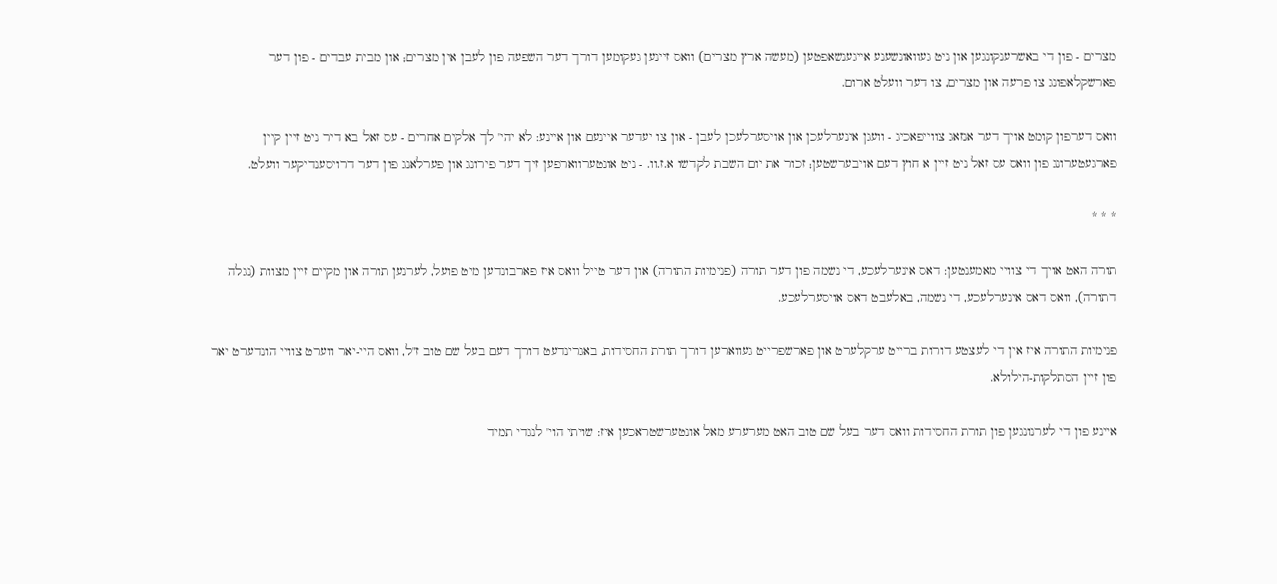מצרים - פון די באשרענקונגען און ניט געוואונשענע אייגענשאפטען (מעשה ארץ מצרים) וואס זיינען געקומען דורך דער השפעה פון לעבן אין מצרים; און מבית עבדים - פון דער פארשקלאפונג צו פרעה און מצרים, צו דער וועלט ארום.

וואס דערפון קומט אויך דער אנזאג צווייפאכיג - וועגן אינערלעכן און אויסערלעכן לעבן - און צו יעדער איינעם און איינע: לא יהי' לך אלקים אחרים - עס זאל בא דיר ניט זיין קיין פארגעטערונג פון וואס עס זאל ניט זיין א חוץ דעם אויבערשטען; זכור את יום השבת לקדשו א.ז.וו. - ניט אונטערווארפען זיך דער פירונג און פערלאנג פון דער דרויסענדיקער וועלט.

* * *

תורה האט אויך די צוויי מאמענטען: דאס אינערלעכע, די נשמה פון דער תורה (פנימיות התורה) און דער טייל וואס איז פארבונדען מיט פועל, לערנען תורה און מקיים זיין מצוות (נגלה דתורה), וואס דאס אינערלעכע, די נשמה, באלעבט דאס אויסערלעכע.

פנימיות התורה איז אין די לעצטע דורות ברייט ערקלערט און פארשפרייט געווארען דורך תורת החסידות, באגרינדעט דורך דעם בעל שם טוב ז"ל, וואס היי-יאר ווערט צוויי הונדערט יאר פון זיין הסתלקות-הילולא.

איינע פון די לערנונגען פון תורת החסידות וואס דער בעל שם טוב האט מערערע מאל אונטערשטראכען איז: שויתי הוי' לנגדי תמיד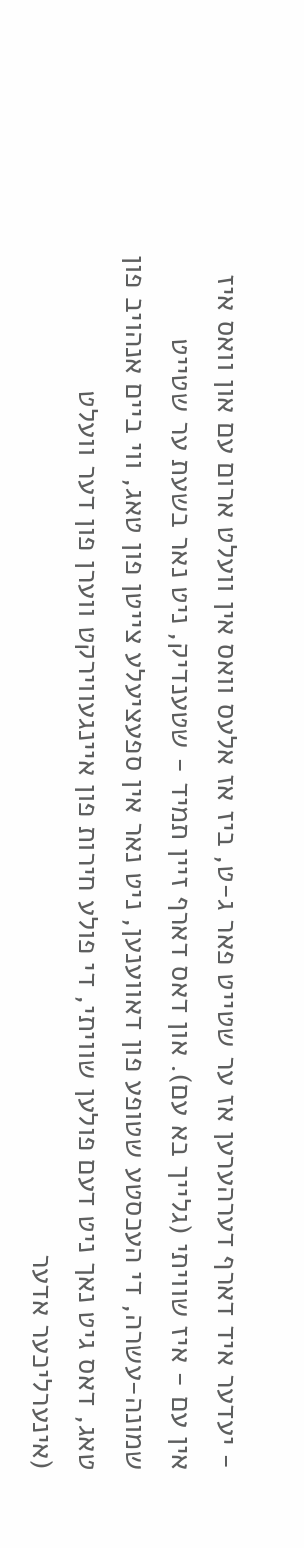- יעדער איד דארף דערהערען אז ער שטייט פאר ג-ט, ביז אז אלעס וואס אין וועלט ארום עם און וואס איז אין עם - איז שוויתי (גלייך בא עם). און דאס דארף זיין תמיד - שטענדיק, ניט נאר בשעת ער שטייט שמונה-עשרה, די העכסטע שטופע פון דאווענען, ניט נאר אין ספעציעלע צייטן פון טאג, ווי ביים אנהויב פון טאג, דאס גיט נאך ניט דעם פולען שוויתי, די פולע חירות פון איינגעווירקט ווערן פון דער וועלט (אינערליכער אדער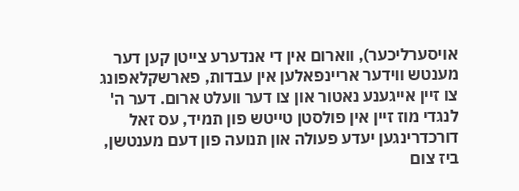אויסערליכער), ווארום אין די אנדערע צייטן קען דער מענטש ווידער אריינפאלען אין עבדות, פארשקלאפונג צו זיין אייגענע נאטור און צו דער וועלט ארום. דער ה' לנגדי מוז זיין אין פולסטן טייטש פון תמיד, עס זאל דורכדרינגען יעדע פעולה און תנועה פון דעם מענטשן, ביז צום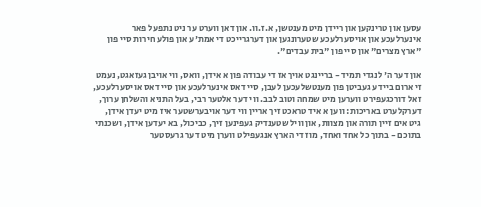עסען און טרינקען און ריידן מיט מענטשן, א.ז.וו. און דאן ווערט ער ניט נתפעל פאר אינערלעכע און אויסערלעכע שטערונגען און דערגרייכט די אמת'ע און פולע חירות סיי פון "ארץ מצרים" און סיי פון "בית עבדים".

און דער ה' לנגדי תמיד - בריינגט אויך אז די עבודה פון א אידן, וואס, ווי אויבן געזאגט, נעמט זי ארום ביידע געביטן פון מענטשלעכען לעבן, סיי דאס אינערלעכע און סיי דאס אויסערלעכע, זאל דורכגעפירט ווערען מיט שמחה וטוב לבב. ווי דער אלטער רבי, בעל התניא והשלחן ערוך, דערקלערט באריכות: ווען א איד טראכט זיך אריין ווי דער אויבערשטער איז מיט יעדן אידן, גיט אים זיין תורה און מצוות, און וויל שטענדיק געפינען זיך, כביכול, בא יעדען אידן, ושכנתי בתוכם - בתוך כל אחד ואחד, מוז די הארץ אנגעפילט ווערן מיט דער גרעסטער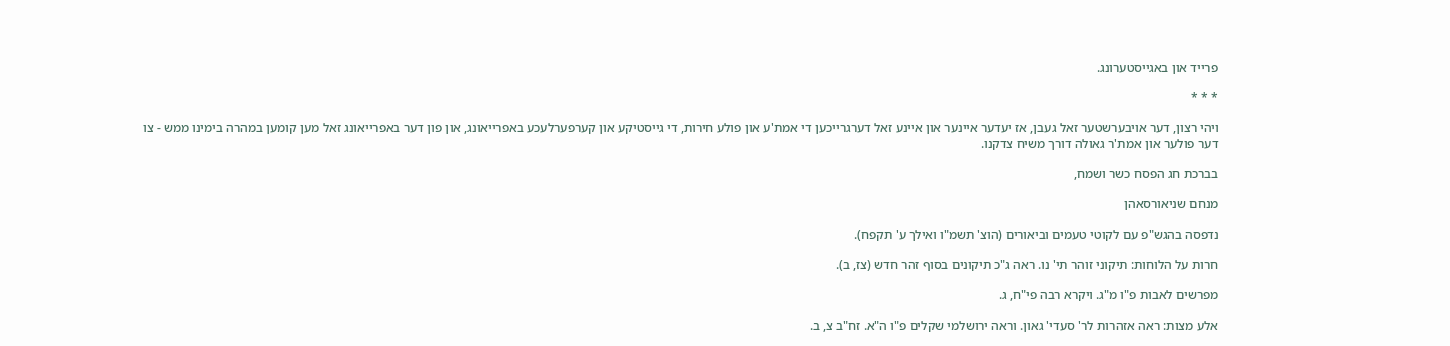פרייד און באגייסטערונג.

* * *

ויהי רצון, דער אויבערשטער זאל געבן, אז יעדער איינער און איינע זאל דערגרייכען די אמת'ע און פולע חירות, די גייסטיקע און קערפערלעכע באפרייאונג, און פון דער באפרייאונג זאל מען קומען במהרה בימינו ממש - צו דער פולער און אמת'ר גאולה דורך משיח צדקנו.

בברכת חג הפסח כשר ושמח,

מנחם שניאורסאהן

נדפסה בהגש"פ עם לקוטי טעמים וביאורים (הוצ' תשמ"ו ואילך ע' תקפח).

חרות על הלוחות: תיקוני זוהר תי' נו. ראה ג"כ תיקונים בסוף זהר חדש (צז, ב).

מפרשים לאבות פ"ו מ"ג. ויקרא רבה פי"ח, ג.

אלע מצות: ראה אזהרות לר' סעדי' גאון. וראה ירושלמי שקלים פ"ו ה"א. זח"ב צ, ב.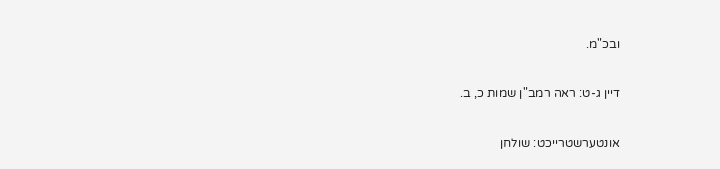ובכ"מ.

דיין ג-ט: ראה רמב"ן שמות כ, ב.

אונטערשטרייכט: שולחן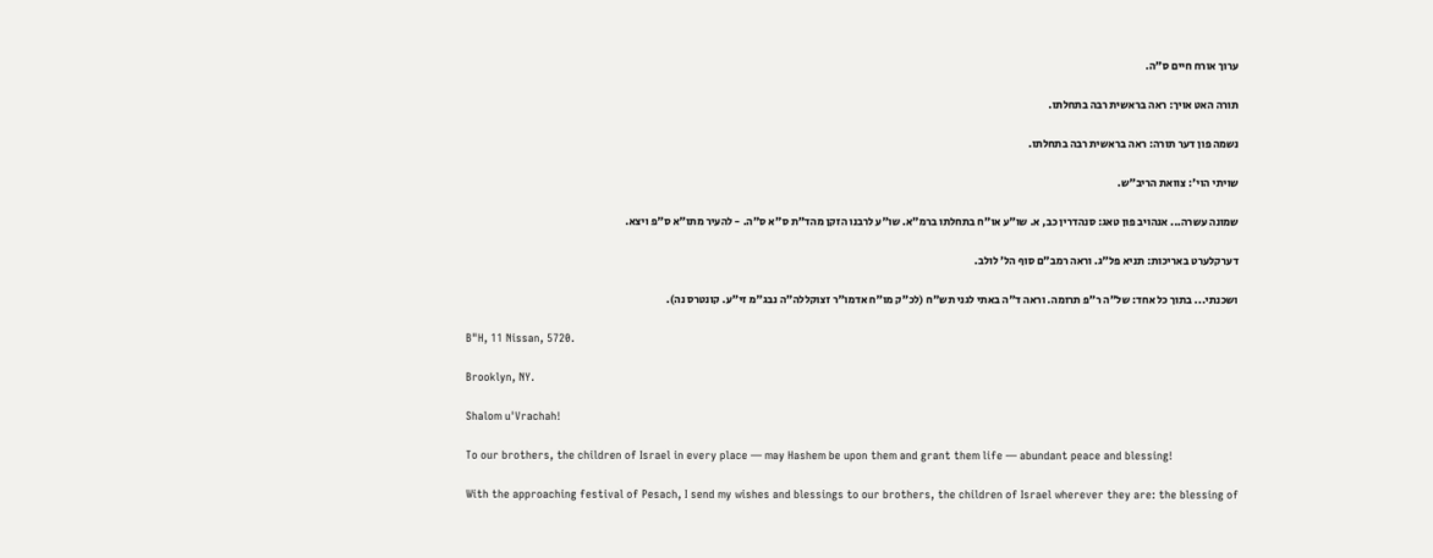ערוך אורח חיים ס"ה.

תורה האט אויך: ראה בראשית רבה בתחלתו.

נשמה פון דער תורה: ראה בראשית רבה בתחלתו.

שויתי הוי': צוואת הריב"ש.

שמונה עשרה... אנהויב פון טאג: סנהדרין כב, א. שו"ע או"ח בתחלתו ברמ"א. שו"ע לרבנו הזקן מהד"ת ס"א ס"ה. - להעיר מתו"א ס"פ ויצא.

דערקלערט באריכות: תניא פל"ג. וראה רמב"ם סוף הל' לולב.

ושכנתי... בתוך כל אחד: של"ה ר"פ תרומה. וראה ד"ה באתי לגני תש"ח (לכ"ק מו"ח אדמו"ר זצוקללה"ה נבג"מ זי"ע. קונטרס נה).

B"H, 11 Nissan, 5720.

Brooklyn, NY.

Shalom u'Vrachah!

To our brothers, the children of Israel in every place — may Hashem be upon them and grant them life — abundant peace and blessing!

With the approaching festival of Pesach, I send my wishes and blessings to our brothers, the children of Israel wherever they are: the blessing of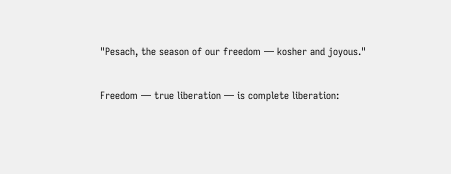"Pesach, the season of our freedom — kosher and joyous."

Freedom — true liberation — is complete liberation: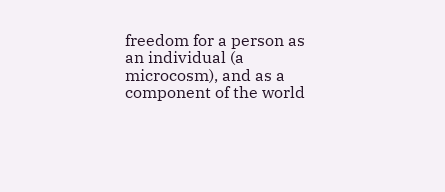freedom for a person as an individual (a microcosm), and as a component of the world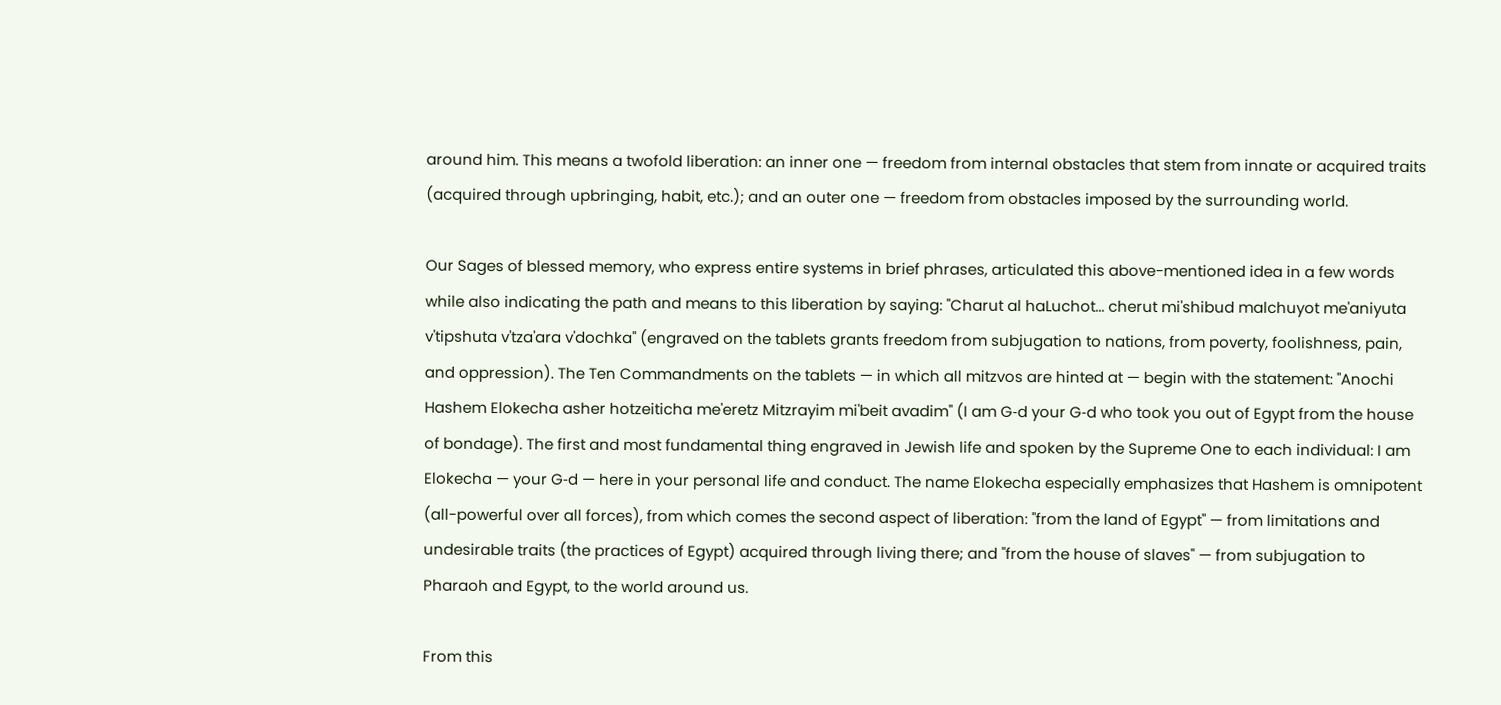around him. This means a twofold liberation: an inner one — freedom from internal obstacles that stem from innate or acquired traits (acquired through upbringing, habit, etc.); and an outer one — freedom from obstacles imposed by the surrounding world.

Our Sages of blessed memory, who express entire systems in brief phrases, articulated this above-mentioned idea in a few words while also indicating the path and means to this liberation by saying: "Charut al haLuchot... cherut mi'shibud malchuyot me'aniyuta v'tipshuta v'tza'ara v'dochka" (engraved on the tablets grants freedom from subjugation to nations, from poverty, foolishness, pain, and oppression). The Ten Commandments on the tablets — in which all mitzvos are hinted at — begin with the statement: "Anochi Hashem Elokecha asher hotzeiticha me'eretz Mitzrayim mi'beit avadim" (I am G‑d your G‑d who took you out of Egypt from the house of bondage). The first and most fundamental thing engraved in Jewish life and spoken by the Supreme One to each individual: I am Elokecha — your G‑d — here in your personal life and conduct. The name Elokecha especially emphasizes that Hashem is omnipotent (all-powerful over all forces), from which comes the second aspect of liberation: "from the land of Egypt" — from limitations and undesirable traits (the practices of Egypt) acquired through living there; and "from the house of slaves" — from subjugation to Pharaoh and Egypt, to the world around us.

From this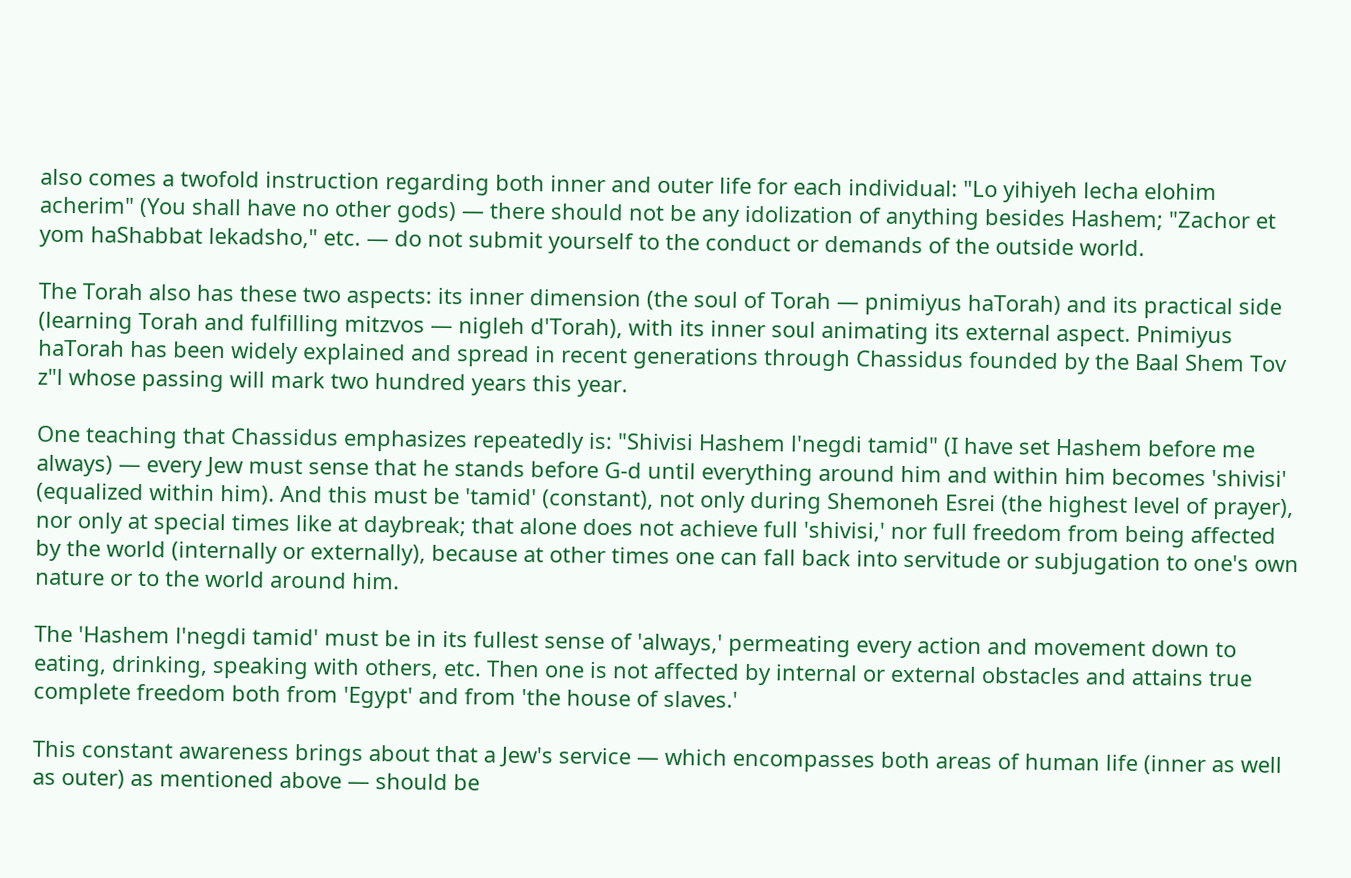also comes a twofold instruction regarding both inner and outer life for each individual: "Lo yihiyeh lecha elohim acherim" (You shall have no other gods) — there should not be any idolization of anything besides Hashem; "Zachor et yom haShabbat lekadsho," etc. — do not submit yourself to the conduct or demands of the outside world.

The Torah also has these two aspects: its inner dimension (the soul of Torah — pnimiyus haTorah) and its practical side (learning Torah and fulfilling mitzvos — nigleh d'Torah), with its inner soul animating its external aspect. Pnimiyus haTorah has been widely explained and spread in recent generations through Chassidus founded by the Baal Shem Tov z"l whose passing will mark two hundred years this year.

One teaching that Chassidus emphasizes repeatedly is: "Shivisi Hashem l'negdi tamid" (I have set Hashem before me always) — every Jew must sense that he stands before G‑d until everything around him and within him becomes 'shivisi' (equalized within him). And this must be 'tamid' (constant), not only during Shemoneh Esrei (the highest level of prayer), nor only at special times like at daybreak; that alone does not achieve full 'shivisi,' nor full freedom from being affected by the world (internally or externally), because at other times one can fall back into servitude or subjugation to one's own nature or to the world around him.

The 'Hashem l'negdi tamid' must be in its fullest sense of 'always,' permeating every action and movement down to eating, drinking, speaking with others, etc. Then one is not affected by internal or external obstacles and attains true complete freedom both from 'Egypt' and from 'the house of slaves.'

This constant awareness brings about that a Jew's service — which encompasses both areas of human life (inner as well as outer) as mentioned above — should be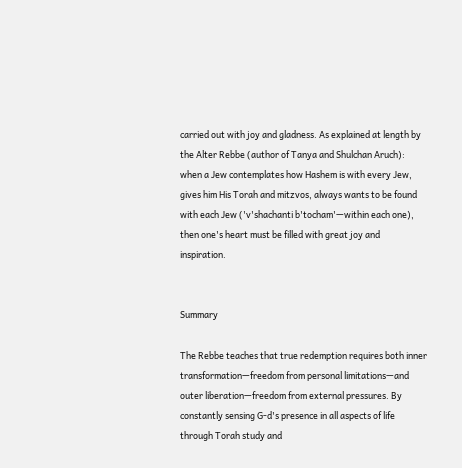carried out with joy and gladness. As explained at length by the Alter Rebbe (author of Tanya and Shulchan Aruch): when a Jew contemplates how Hashem is with every Jew, gives him His Torah and mitzvos, always wants to be found with each Jew ('v'shachanti b'tocham'—within each one), then one's heart must be filled with great joy and inspiration.


Summary

The Rebbe teaches that true redemption requires both inner transformation—freedom from personal limitations—and outer liberation—freedom from external pressures. By constantly sensing G‑d's presence in all aspects of life through Torah study and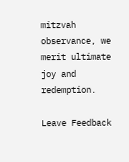mitzvah observance, we merit ultimate joy and redemption.

Leave Feedback